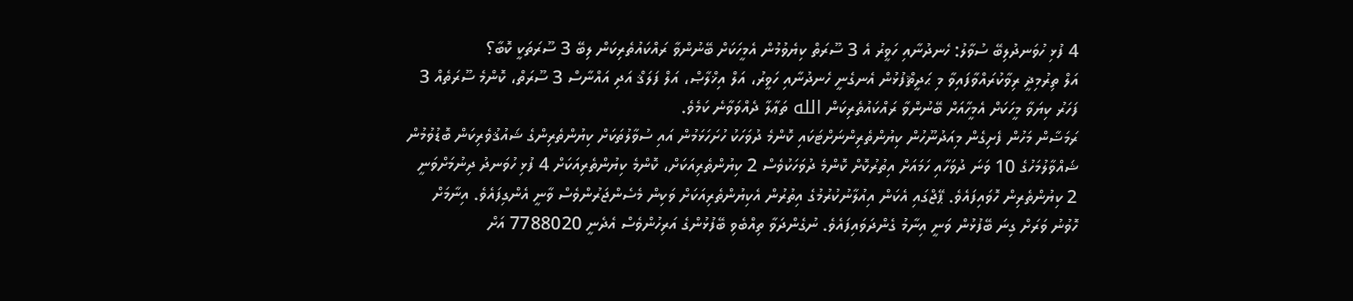4 ފުޅި ހުވަނދުލިބޭ ސުވާލު: ހެނދުނާއި ހަވީރު އެ 3 ސޫރަތް ކިޔެވުމުން އެމީހަކަށް ބޭނުންވާ ރައްކައުތެރިކަން ލިބޭ 3 ސޫރަތަކީ ކޮބާ؟
އަލް ތިރުމިޛީ ރިވާކުރައްވާފައިވާ މި ޙަދީޘްފުޅުން އެނގެނީ ހެނދުނާއި ހަވީރު، އަލް އިޚްލާޞް، އަލް ފަލަޤް އަދި އައްނާސް 3 ސޫރަތް، ކޮންމެ ސޫރަތެއް 3 ފަހަރު ކިޔަވާ މީހަކަށް އެމީހާއަށް ބޭނުންވާ ރައްކައުތެރިކަން الله ތަޢާލާ ދެއްވަވާނެ ކަމެވެ.
ރަމަޟާން މަހުން ފެށިގެން މިއަދުނޫހުން ކިޔުންތެރިންނަށްޓަކައި ކޮންމެ ދުވަހަކު ހުށަހަޅަމުން އައި ސުވާލުތަކަށް ކިޔުންތެރިންގެ ޝައުޤުވެރިކަން ބޮޑުވުމުން ޝައްވާލުމަހުގެ 10 ވަނަ ދުވަހާއި ހަމައަށް އިތުރުކޮށް ކޮންމެ ދުވަހަކުވެސް 2 ކިޔުންތެރިއަކަށް، ކޮންމެ ކިޔުންތެރިއަކަށް 4 ފުޅި ހުވަނދު ދިނުމަށްވަނީ 2 ކިޔުންތެރިން ހޮވައިފައެވެ. ޕޭޖްގައި އެކަން އިއުލާނުކުރުމުގެ އިތުރުން އެކިޔުންތެރިއަކަށް ވަކިން މެސެންޖަރުންވެސް ވާނީ އެންގިފައެވެ. އިނާމަށް ހޮވުނު ވަރަށް ގިނަ ބޭފުޅުން ވަނީ އިނާމު ގެންދަވައިފައެވެ. ނުގެންދަވާ ތިއްބެވި ބޭފުޅުންގެ އަރިހުންވެސް އެދެނީ 7788020 އަށް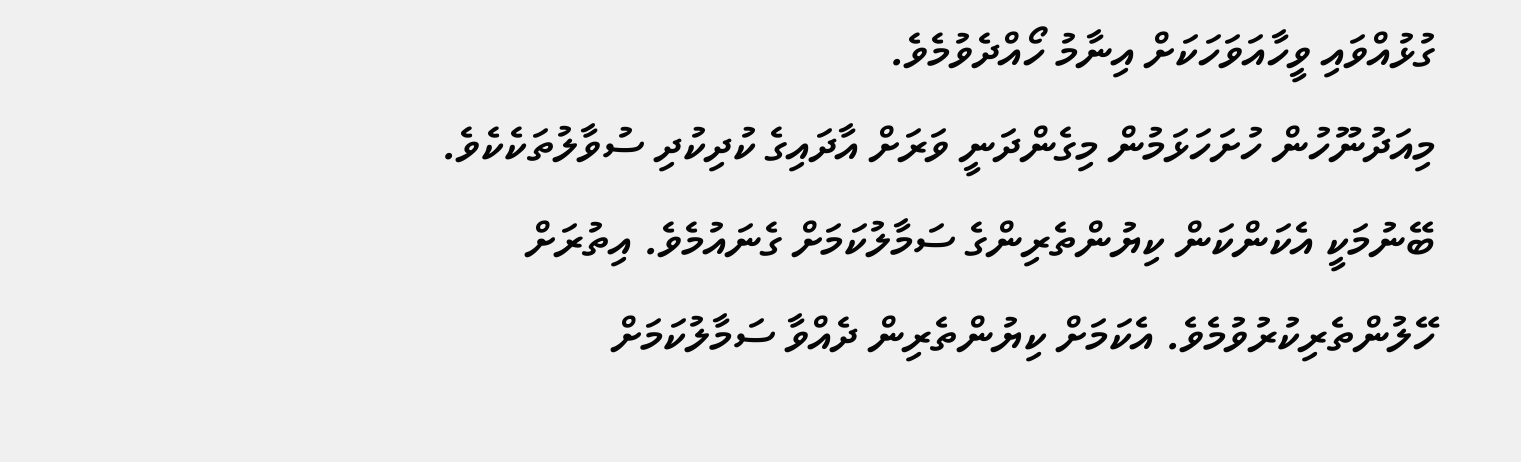ގުޅުއްވައި ވީހާއަވަހަކަށް އިނާމު ހޯއްދެވުމެވެ.
މިއަދުނޫހުން ހުށަހަޅަމުން މިގެންދަނީ ވަރަށް އާދައިގެ ކުދިކުދި ސުވާލުތަކެކެވެ. ބޭނުމަކީ އެކަންކަން ކިޔުންތެރިންގެ ސަމާލުކަމަށް ގެނައުމެވެ. އިތުރަށް ހޭލުންތެރިކުރުވުމެވެ. އެކަމަށް ކިޔުންތެރިން ދެއްވާ ސަމާލުކަމަށް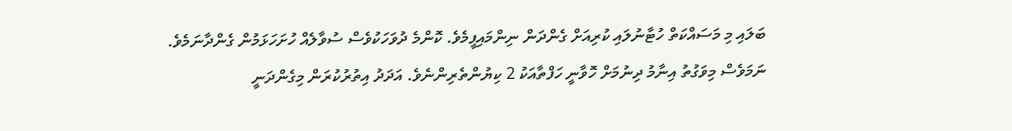ބަލައި މި މަސައްކަތް ހުޓާނުލައި ކުރިއަށް ގެންދަން ނިންމައިފީމެވެ. ކޮންމެ ދުވަހަކުވެސް ސުވާލެއް ހުށަހަޅަމުން ގެންދާނަމެވެ.
ނަމަވެސް މިވަގުތު އިނާމު ދިނުމަށް ހޮވާނީ ހަފްތާއަކު 2 ކިޔުންތެރިންނެވެ. އަދަދު އިތުރުކުރަން މިގެންދަނީ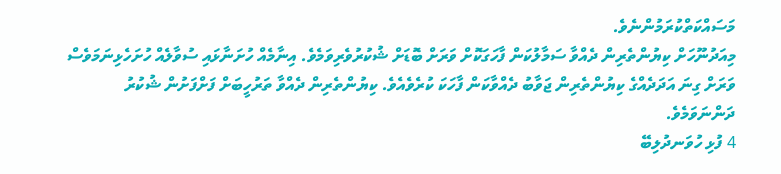މަސައްކަތްކުރަމުންނެވެ.
މިއަދުނޫހަށް ކިޔުންތެރިން ދެއްވާ ސަމާލުކަން ފާހަގަކޮށް ވަރަށް ބޮޑަށް ޝުކުރުވެރިވަމެވެ. އިނާމެއް ހުށަނާޅައި ސުވާލެއް ހުށަހެޅިނަމަވެސް ވަރަށް ގިނަ އަދަދެއްގެ ކިޔުންތެރިން ޖަވާބު ދެއްވާކަން ފާހަކަ ކުރެވެއެވެ. ކިޔުންތެރިން ދެއްވާ ތަރުހީބަށް ފަށްފަށުން ޝުކުރު ދަންނަވަމެވެ.
4 ފުޅި ހުވަނދުލިބޭ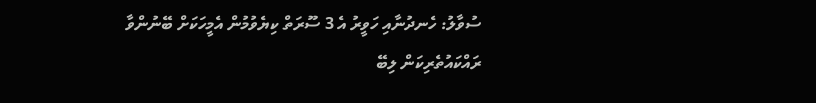ސުވާލު: ހެނދުނާއި ހަވީރު އެ 3 ސޫރަތް ކިޔެވުމުން އެމީހަކަށް ބޭނުންވާ ރައްކައުތެރިކަން ލިބޭ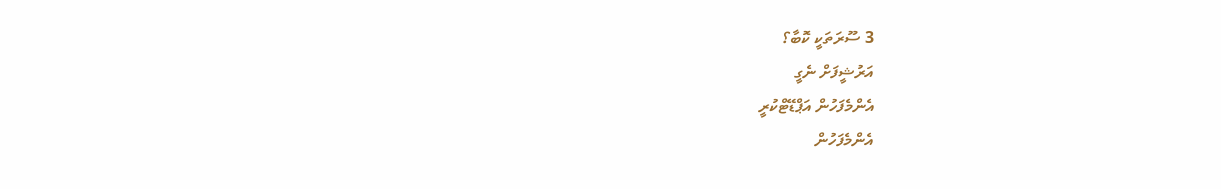3 ސޫރަތަކީ ކޮބާ؟
އަރުޝީފަށް ނެގީ
އެންމެފަހުން އަޕްޑޭޓްކުރީ
އެންމެފަހުން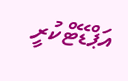އަޕްޑޭޓްކުރީ